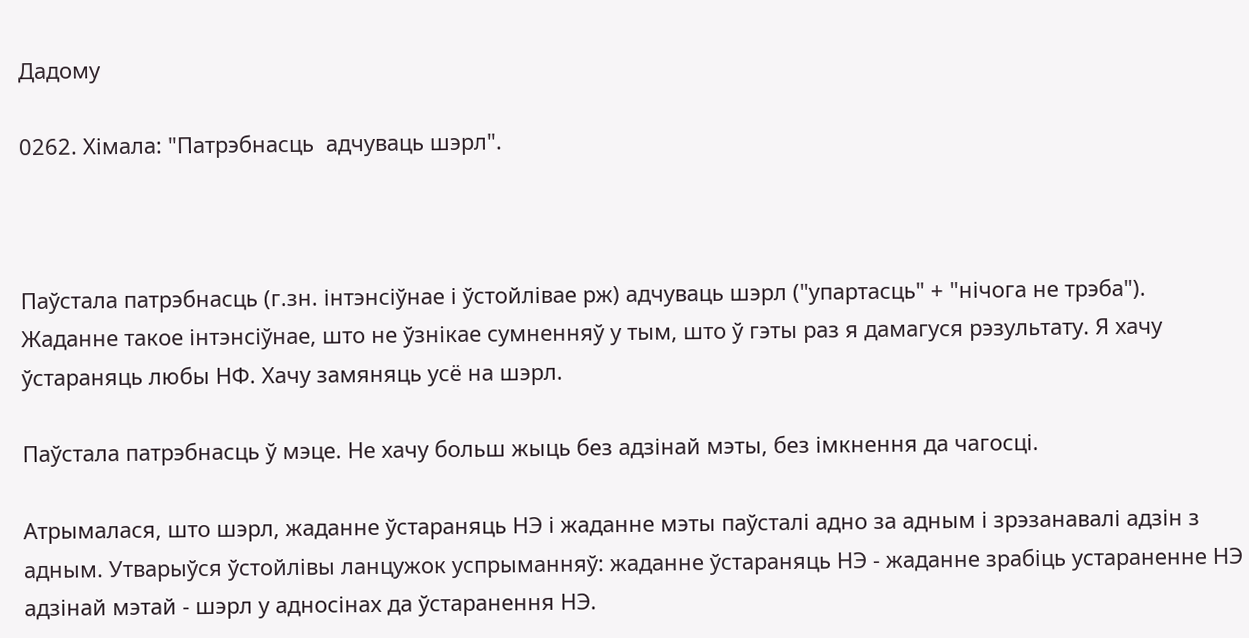Дадому

0262. Хімала: "Патрэбнасць  адчуваць шэрл".



Паўстала патрэбнасць (г.зн. інтэнсіўнае і ўстойлівае рж) адчуваць шэрл ("упартасць" + "нічога не трэба"). Жаданне такое інтэнсіўнае, што не ўзнікае сумненняў у тым, што ў гэты раз я дамагуся рэзультату. Я хачу ўстараняць любы НФ. Хачу замяняць усё на шэрл.

Паўстала патрэбнасць ў мэце. Не хачу больш жыць без адзінай мэты, без імкнення да чагосці.

Атрымалася, што шэрл, жаданне ўстараняць НЭ і жаданне мэты паўсталі адно за адным і зрэзанавалі адзін з адным. Утварыўся ўстойлівы ланцужок успрыманняў: жаданне ўстараняць НЭ - жаданне зрабіць устараненне НЭ адзінай мэтай - шэрл у адносінах да ўстаранення НЭ.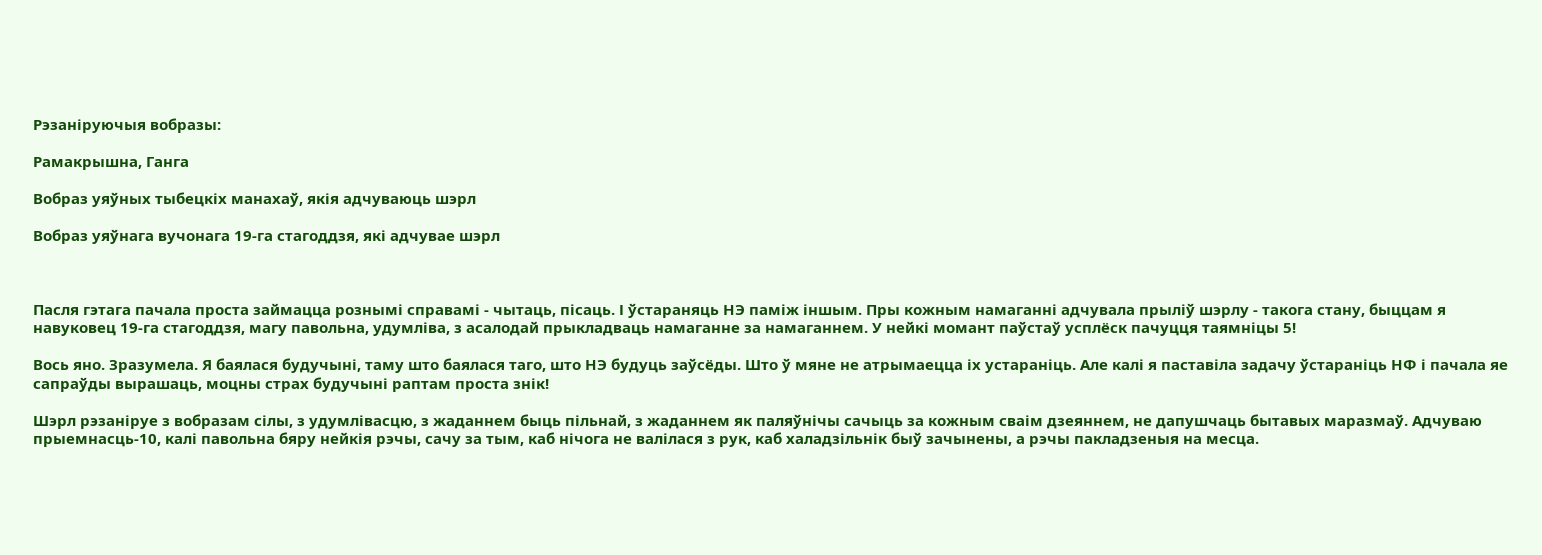Рэзаніруючыя вобразы:

Рамакрышна, Ганга

Вобраз уяўных тыбецкіх манахаў, якія адчуваюць шэрл

Вобраз уяўнага вучонага 19-га стагоддзя, які адчувае шэрл



Пасля гэтага пачала проста займацца рознымі справамі - чытаць, пісаць. І ўстараняць НЭ паміж іншым. Пры кожным намаганні адчувала прыліў шэрлу - такога стану, быццам я навуковец 19-га стагоддзя, магу павольна, удумліва, з асалодай прыкладваць намаганне за намаганнем. У нейкі момант паўстаў усплёск пачуцця таямніцы 5!

Вось яно. Зразумела. Я баялася будучыні, таму што баялася таго, што НЭ будуць заўсёды. Што ў мяне не атрымаецца іх устараніць. Але калі я паставіла задачу ўстараніць НФ і пачала яе сапраўды вырашаць, моцны страх будучыні раптам проста знік!

Шэрл рэзаніруе з вобразам сілы, з удумлівасцю, з жаданнем быць пільнай, з жаданнем як паляўнічы сачыць за кожным сваім дзеяннем, не дапушчаць бытавых маразмаў. Адчуваю прыемнасць-10, калі павольна бяру нейкія рэчы, сачу за тым, каб нічога не валілася з рук, каб халадзільнік быў зачынены, а рэчы пакладзеныя на месца.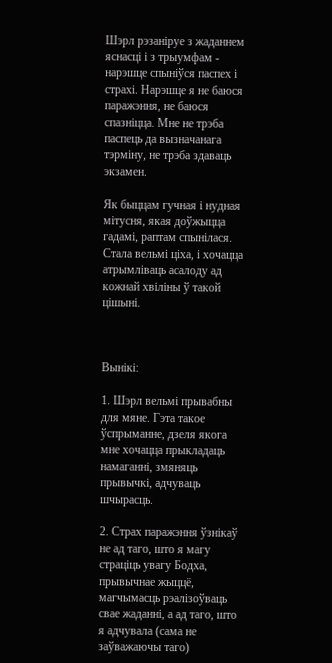Шэрл рэзаніруе з жаданнем яснасці і з трыумфам - нарэшце спыніўся паспех і страхі. Нарэшце я не баюся паражэння, не баюся спазніцца. Мне не трэба паспець да вызначанага тэрміну, не трэба здаваць экзамен.

Як быццам гучная і нудная мітусня, якая доўжыцца гадамі, раптам спынілася. Стала вельмі ціха, і хочацца атрымліваць асалоду ад кожнай хвіліны ў такой цішыні.



Вынікі:

1. Шэрл вельмі прывабны для мяне. Гэта такое ўспрыманне, дзеля якога мне хочацца прыкладаць намаганні, змяняць прывычкі, адчуваць шчырасць.

2. Страх паражэння ўзнікаў не ад таго, што я магу страціць увагу Бодха, прывычнае жыццё, магчымасць рэалізоўваць свае жаданні, а ад таго, што я адчувала (сама не заўважаючы таго)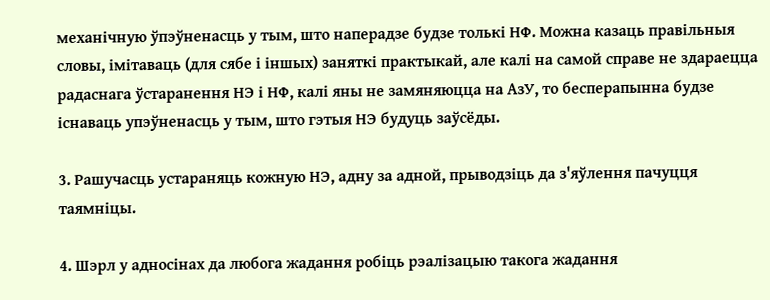механічную ўпэўненасць у тым, што наперадзе будзе толькі НФ. Можна казаць правільныя словы, імітаваць (для сябе і іншых) заняткі практыкай, але калі на самой справе не здараецца радаснага ўстаранення НЭ і НФ, калі яны не замяняюцца на АзУ, то бесперапынна будзе існаваць упэўненасць у тым, што гэтыя НЭ будуць заўсёды.

3. Рашучасць устараняць кожную НЭ, адну за адной, прыводзіць да з'яўлення пачуцця таямніцы.

4. Шэрл у адносінах да любога жадання робіць рэалізацыю такога жадання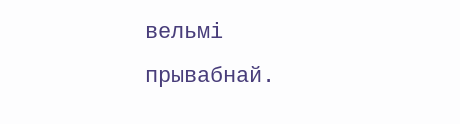вельмі прывабнай.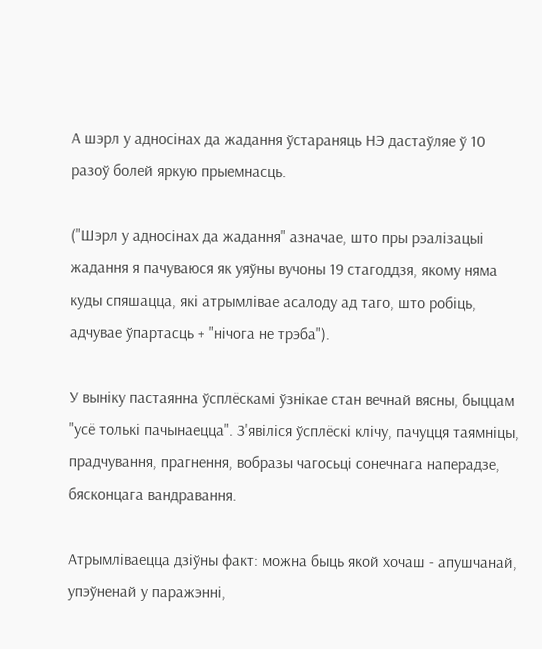А шэрл у адносінах да жадання ўстараняць НЭ дастаўляе ў 10 разоў болей яркую прыемнасць.

("Шэрл у адносінах да жадання" азначае, што пры рэалізацыі жадання я пачуваюся як уяўны вучоны 19 стагоддзя, якому няма куды спяшацца, які атрымлівае асалоду ад таго, што робіць, адчувае ўпартасць + "нічога не трэба").

У выніку пастаянна ўсплёскамі ўзнікае стан вечнай вясны, быццам "усё толькі пачынаецца". З'явіліся ўсплёскі клічу, пачуцця таямніцы, прадчування, прагнення, вобразы чагосьці сонечнага наперадзе, бясконцага вандравання.

Атрымліваецца дзіўны факт: можна быць якой хочаш - апушчанай, упэўненай у паражэнні,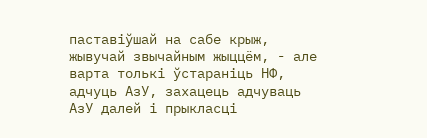паставіўшай на сабе крыж, жывучай звычайным жыццём, - але варта толькі ўстараніць НФ, адчуць АзУ, захацець адчуваць АзУ далей і прыкласці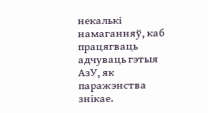некалькі намаганняў, каб працягваць адчуваць гэтыя АзУ, як паражэнства знікае.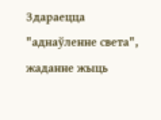Здараецца "аднаўленне света", жаданне жыць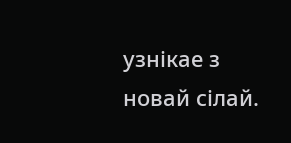узнікае з новай сілай.